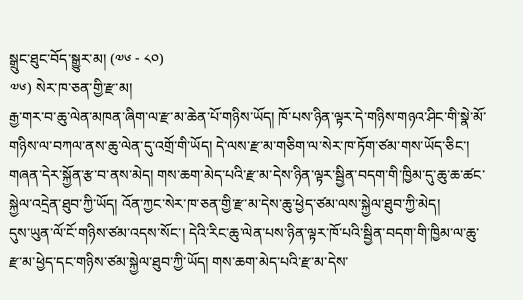སྒྲུང་ཐུང་བོད་སྒྱུར་མ། (༧༦ - ༨༠)
༧༦) སེར་ཁ་ཅན་གྱི་རྫ་མ།
རྒྱ་གར་བ་ཆུ་ལེན་མཁན་ཞིག་ལ་རྫ་མ་ཆེན་པོ་གཉིས་ཡོད། ཁོ་པས་ཉིན་ལྟར་དེ་གཉིས་གཉའ་ཤིང་གི་སྣེ་མོ་གཉིས་ལ་བཀལ་ནས་ཆུ་ལེན་དུ་འགྲོ་གི་ཡོད། དེ་ལས་རྫ་མ་གཅིག་ལ་སེར་ཁ་ཏོག་ཙམ་གས་ཡོད་ཅིང་། གཞན་དེར་སྐྱོན་རྩ་བ་ནས་མེད། གས་ཆག་མེད་པའི་རྫ་མ་དེས་ཉིན་ལྟར་སྦྱིན་བདག་གི་ཁྱིམ་དུ་ཆུ་ཆ་ཚང་སྐྱེལ་འདྲེན་ཐུབ་ཀྱི་ཡོད། འོན་ཀྱང་སེར་ཁ་ཅན་གྱི་རྫ་མ་དེས་ཆུ་ཕྱེད་ཙམ་ལས་སྐྱེལ་ཐུབ་ཀྱི་མེད།
དུས་ཡུན་ལོ་ངོ་གཉིས་ཙམ་འདས་སོང་། དེའི་རིང་ཆུ་ལེན་པས་ཉིན་ལྟར་ཁོ་པའི་སྦྱིན་བདག་གི་ཁྱིམ་ལ་ཆུ་རྫ་མ་ཕྱེད་དང་གཉིས་ཙམ་སྐྱེལ་ཐུབ་ཀྱི་ཡོད། གས་ཆག་མེད་པའི་རྫ་མ་དེས་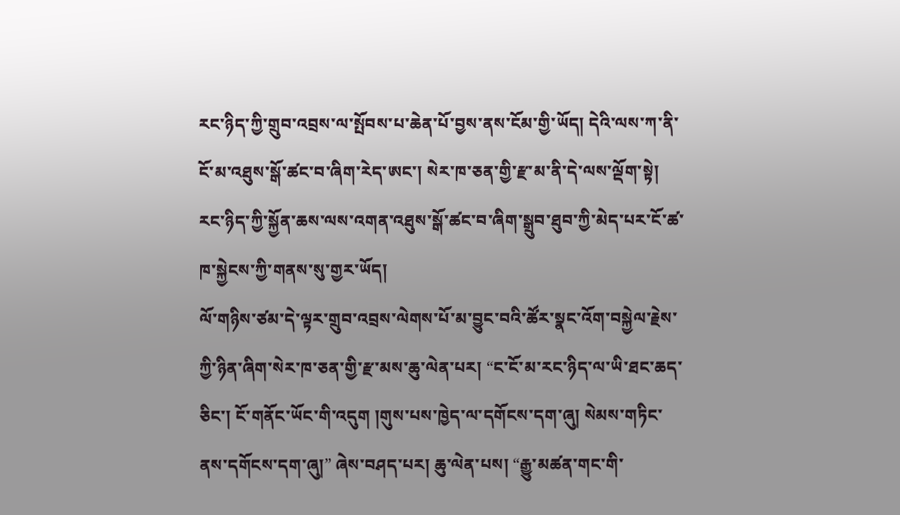རང་ཉིད་ཀྱི་གྲུབ་འབྲས་ལ་སྤོབས་པ་ཆེན་པོ་བྱས་ནས་ངོམ་གྱི་ཡོད། དེའི་ལས་ཀ་ནི་ངོ་མ་འཐུས་སྒོ་ཚང་བ་ཞིག་རེད་ཨང་། སེར་ཁ་ཅན་གྱི་རྫ་མ་ནི་དེ་ལས་ལྡོག་སྟེ། རང་ཉིད་ཀྱི་སྐྱོན་ཆས་ལས་འགན་འཐུས་སྒོ་ཚང་བ་ཞིག་སྒྲུབ་ཐུབ་ཀྱི་མེད་པར་ངོ་ཚ་ཁ་སྐྱེངས་ཀྱི་གནས་སུ་གྱར་ཡོད།
ལོ་གཉིས་ཙམ་དེ་ལྟར་གྲུབ་འབྲས་ལེགས་པོ་མ་བྱུང་བའི་ཚོར་སྣང་འོག་བསྐྱེལ་རྗེས་ཀྱི་ཉིན་ཞིག་སེར་ཁ་ཅན་གྱི་རྫ་མས་ཆུ་ལེན་པར། “ང་ངོ་མ་རང་ཉིད་ལ་ཡི་ཐང་ཆད་ཅིང་། ངོ་གནོང་ཡོང་གི་འདུག །གུས་པས་ཁྱེད་ལ་དགོངས་དག་ཞུ། སེམས་གཏིང་ནས་དགོངས་དག་ཞུ།” ཞེས་བཤད་པར། ཆུ་ལེན་པས། “རྒྱུ་མཚན་གང་གི་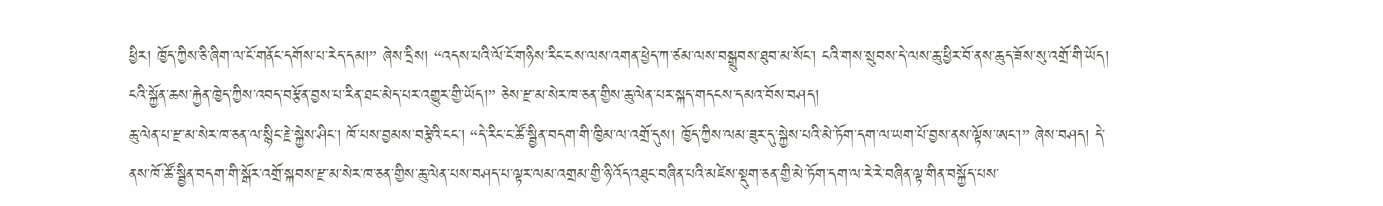ཕྱིར། ཁྱོད་ཀྱིས་ཅི་ཞིག་ལ་ངོ་གནོང་དགོས་པ་རེད་དམ།” ཞེས་དྲིས། “འདས་པའི་ལོ་ངོ་གཉིས་རིང་ངས་ལས་འགན་ཕྱེད་ཀ་ཙམ་ལས་བསྒྲུབས་ཐུབ་མ་སོང་། ངའི་གས་སྲུབས་དེ་ལས་ཆུ་ཕྱིར་བོ་ནས་ཆུད་ཟོས་སུ་འགྲོ་གི་ཡོད། ངའི་སྐྱོན་ཆས་རྐྱེན་ཁྱེད་ཀྱིས་འབད་བརྩོན་བྱས་པ་རིན་ཐང་མེད་པར་འགྱུར་གྱི་ཡོད།” ཅེས་རྫ་མ་སེར་ཁ་ཅན་གྱིས་ཆུ་ལེན་པར་སྐད་གདངས་དམའ་བོས་བཤད།
ཆུ་ལེན་པ་རྫ་མ་སེར་ཁ་ཅན་ལ་སྙིང་རྗེ་སྐྱེས་ཤིང་། ཁོ་པས་བྱམས་བརྩེའི་ངང་། “དེ་རིང་ང་ཚོ་སྦྱིན་བདག་གི་ཁྱིམ་ལ་འགྲོ་དུས། ཁྱོད་ཀྱིས་ལམ་ཟུར་དུ་སྐྱེས་པའི་མེ་ཏོག་དག་ལ་ཡག་པོ་བྱས་ནས་ལྟོས་ཨང་།” ཞེས་བཤད། དེ་ནས་ཁོ་ཚོ་སྦྱིན་བདག་གི་སྒོར་འགྲོ་སྐབས་རྫ་མ་སེར་ཁ་ཅན་གྱིས་ཆུ་ལེན་པས་བཤད་པ་ལྟར་ལམ་འགྲམ་གྱི་ཉི་འོད་འཐུང་བཞིན་པའི་མཛེས་སྡུག་ཅན་གྱི་མེ་ཏོག་དག་ལ་རེ་རེ་བཞིན་ལྟ་གིན་བསྐྱོད་པས་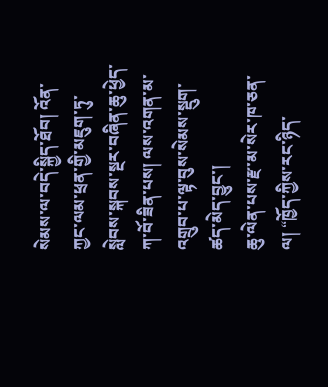སེམས་ལ་བདེ་སྐྱིད་ཐོབ། འོན་ཀྱང་ལམ་ཕྲན་གྱི་མཇུག་ཏུ་སླེབས་སྐབས་སྔར་བཞིན་ཆུ་ཕྱེད་ཀ་བོ་ཟིན་པས། ལས་འགན་མ་འགྲུབ་པ་ལྟ་བུས་སེམས་སྡུག་ཚད་མེད་བྱུང་།
ཆུ་ལེན་པས་རྫ་མ་སེར་ཁ་ཅན་ལ། “ཁྱོད་ཀྱིས་རང་ཉིད་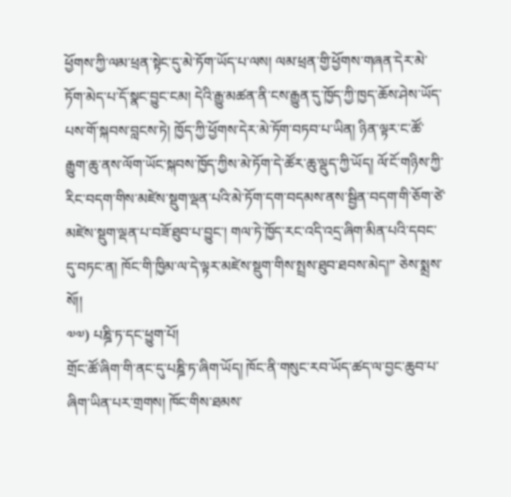ཕྱོགས་ཀྱི་ལམ་ཕྲན་སྟེང་དུ་མེ་ཏོག་ཡོད་པ་ལས། ལམ་ཕྲན་གྱི་ཕྱོགས་གཞན་དེར་མེ་ཏོག་མེད་པ་དོ་སྣང་བྱུང་ངམ། དེའི་རྒྱུ་མཚན་ནི་ངས་རྒྱུན་དུ་ཁྱོད་ཀྱི་ཁྱད་ཆོས་ཤེས་ཡོད་པས་གོ་སྐབས་བླངས་ཏེ། ཁྱོད་ཀྱི་ཕྱོགས་དེར་མེ་ཏོག་བཏབ་པ་ཡིན། ཉིན་ལྟར་ང་ཚོ་རྒྱུག་ཆུ་ནས་ལོག་ཡོང་སྐབས་ཁྱོད་ཀྱིས་མེ་ཏོག་དེ་ཚོར་ཆུ་ལྡུད་ཀྱི་ཡོད། ལོ་ངོ་གཉིས་ཀྱི་རིང་བདག་གིས་མཛེས་སྡུག་ལྡན་པའི་མེ་ཏོག་དག་བདམས་ནས་སྦྱིན་བདག་གི་ཅོག་ཙེ་མཛེས་སྡུག་ལྡན་པ་བཟོ་ཐུབ་པ་བྱུང་། གལ་ཏེ་ཁྱོད་རང་འདི་འདྲ་ཞིག་མིན་པའི་དབང་དུ་བཏང་ན། ཁོང་གི་ཁྱིམ་ལ་དེ་ལྟར་མཛེས་སྡུག་གིས་སྤྲས་ཐུབ་ཐབས་མེད།” ཅེས་སྨྲས་སོ།།
༧༧) པཎྜི་ཏ་དང་ཕྱུག་པོ།
གྲོང་ཚོ་ཞིག་གི་ནང་དུ་པཎྜི་ཏ་ཞིག་ཡོད། ཁོང་ནི་གསུང་རབ་ཡོད་ཚད་ལ་བྱང་ཆུབ་པ་ཞིག་ཡིན་པར་གྲགས། ཁོང་གིས་ཐམས་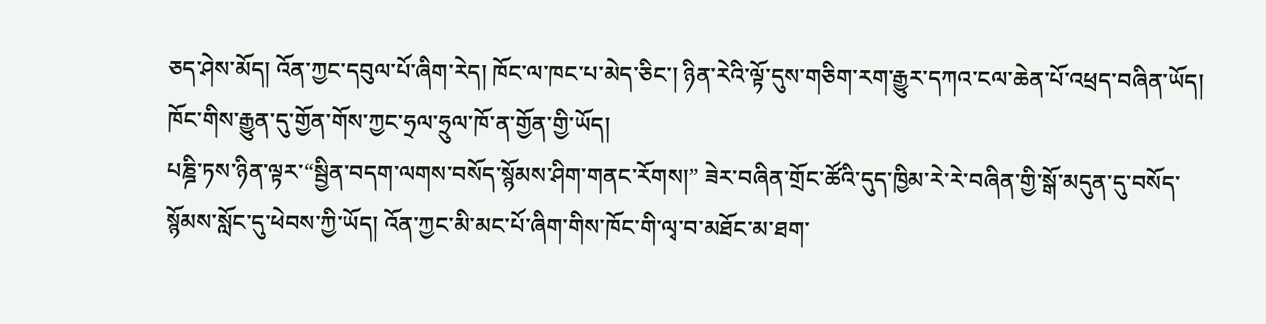ཅད་ཤེས་མོད། འོན་ཀྱང་དབུལ་པོ་ཞིག་རེད། ཁོང་ལ་ཁང་པ་མེད་ཅིང་། ཉིན་རེའི་ལྟོ་དུས་གཅིག་རག་རྒྱུར་དཀའ་ངལ་ཆེན་པོ་འཕྲད་བཞིན་ཡོད། ཁོང་གིས་རྒྱུན་དུ་གྱོན་གོས་ཀྱང་ཧྲལ་ཧྲུལ་ཁོ་ན་གྱོན་གྱི་ཡོད།
པཎྜི་ཏས་ཉིན་ལྟར་“སྦྱིན་བདག་ལགས་བསོད་སྙོམས་ཤིག་གནང་རོགས།” ཟེར་བཞིན་གྲོང་ཚོའི་དུད་ཁྱིམ་རེ་རེ་བཞིན་གྱི་སྒོ་མདུན་དུ་བསོད་སྙོམས་སློང་དུ་ཕེབས་ཀྱི་ཡོད། འོན་ཀྱང་མི་མང་པོ་ཞིག་གིས་ཁོང་གི་ལྭ་བ་མཐོང་མ་ཐག་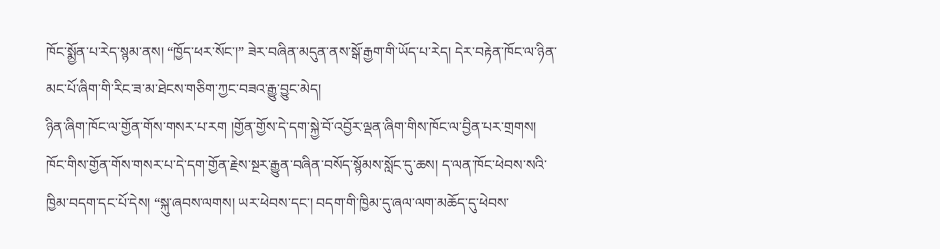ཁོང་སྨྱོན་པ་རེད་སྙམ་ནས། “ཁྱོད་ཕར་སོང་།” ཟེར་བཞིན་མདུན་ནས་སྒོ་རྒྱག་གི་ཡོད་པ་རེད། དེར་བརྟེན་ཁོང་ལ་ཉིན་མང་པོ་ཞིག་གི་རིང་ཟ་མ་ཐེངས་གཅིག་ཀྱང་བཟའ་རྒྱུ་བྱུང་མེད།
ཉིན་ཞིག་ཁོང་ལ་གྱོན་གོས་གསར་པ་རག །གྱོན་གྱོས་དེ་དག་སྐྱེ་བོ་འབྱོར་ལྡན་ཞིག་གིས་ཁོང་ལ་བྱིན་པར་གྲགས། ཁོང་གིས་གྱོན་གོས་གསར་པ་དེ་དག་གྱོན་རྗེས་སྔར་རྒྱུན་བཞིན་བསོད་སྙོམས་སློང་དུ་ཆས། ད་ལན་ཁོང་ཕེབས་སའི་ཁྱིམ་བདག་དང་པོ་དེས། “སྐུ་ཞབས་ལགས། ཡར་ཕེབས་དང་། བདག་གི་ཁྱིམ་དུ་ཞལ་ལག་མཆོད་དུ་ཕེབས་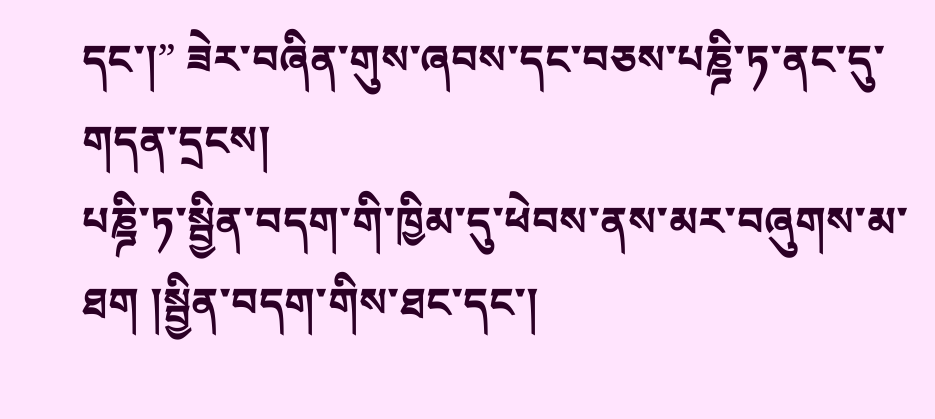དང་།” ཟེར་བཞིན་གུས་ཞབས་དང་བཅས་པཎྜི་ཏ་ནང་དུ་གདན་དྲངས།
པཎྜི་ཏ་སྦྱིན་བདག་གི་ཁྱིམ་དུ་ཕེབས་ནས་མར་བཞུགས་མ་ཐག །སྦྱིན་བདག་གིས་ཐང་དང་།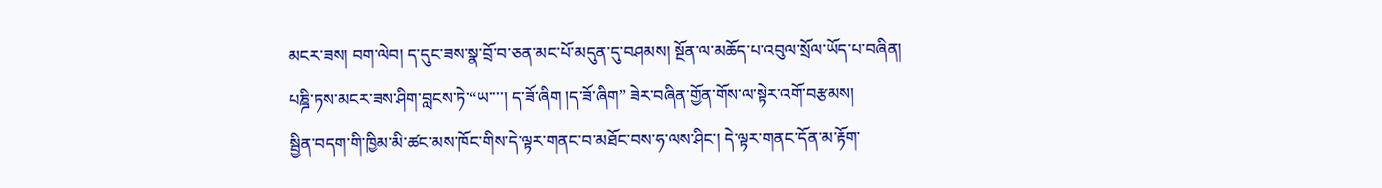མངར་ཟས། བག་ལེབ། ད་དུང་ཟས་སྣ་བྲོ་བ་ཅན་མང་པོ་མདུན་དུ་བཤམས། སྔོན་ལ་མཆོད་པ་འབུལ་སྲོལ་ཡོད་པ་བཞིན། པཎྜི་ཏས་མངར་ཟས་ཤིག་བླངས་ཏེ་“ཡ་་་་། ད་ཟོ་ཞིག །ད་ཟོ་ཞིག” ཟེར་བཞིན་གྱོན་གོས་ལ་སྟེར་འགོ་བརྩམས།
སྦྱིན་བདག་གི་ཁྱིམ་མི་ཚང་མས་ཁོང་གིས་དེ་ལྟར་གནང་བ་མཐོང་བས་ཧ་ལས་ཤིང་། དེ་ལྟར་གནང་དོན་མ་རྟོག་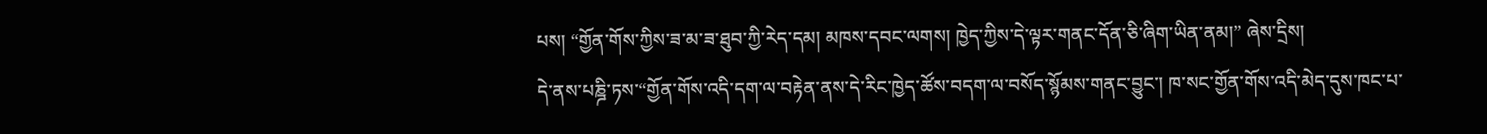པས། “གྱོན་གོས་ཀྱིས་ཟ་མ་ཟ་ཐུབ་ཀྱི་རེད་དམ། མཁས་དབང་ལགས། ཁྱེད་ཀྱིས་དེ་ལྟར་གནང་དོན་ཅི་ཞིག་ཡིན་ནམ།” ཞེས་དྲིས།
དེ་ནས་པཎྜི་ཏས་“གྱོན་གོས་འདི་དག་ལ་བརྟེན་ནས་དེ་རིང་ཁྱེད་ཚོས་བདག་ལ་བསོད་སྙོམས་གནང་བྱུང་། ཁ་སང་གྱོན་གོས་འདི་མེད་དུས་ཁང་པ་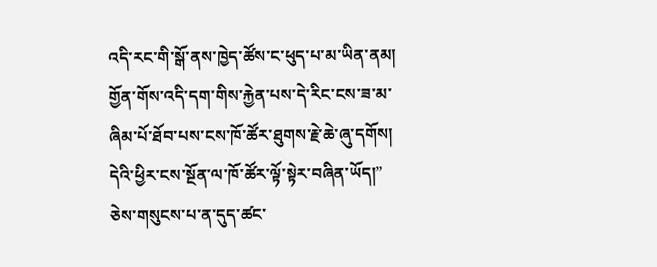འདི་རང་གི་སྒོ་ནས་ཁྱེད་ཚོས་ང་ཕུད་པ་མ་ཡིན་ནམ། གྱོན་གོས་འདི་དག་གིས་རྐྱེན་པས་དེ་རིང་ངས་ཟ་མ་ཞིམ་པོ་ཐོབ་པས་ངས་ཁོ་ཚོར་ཐུགས་རྗེ་ཆེ་ཞུ་དགོས། དེའི་ཕྱིར་ངས་སྔོན་ལ་ཁོ་ཚོར་ལྟོ་སྟེར་བཞིན་ཡོད།” ཅེས་གསུངས་པ་ན་དུད་ཚང་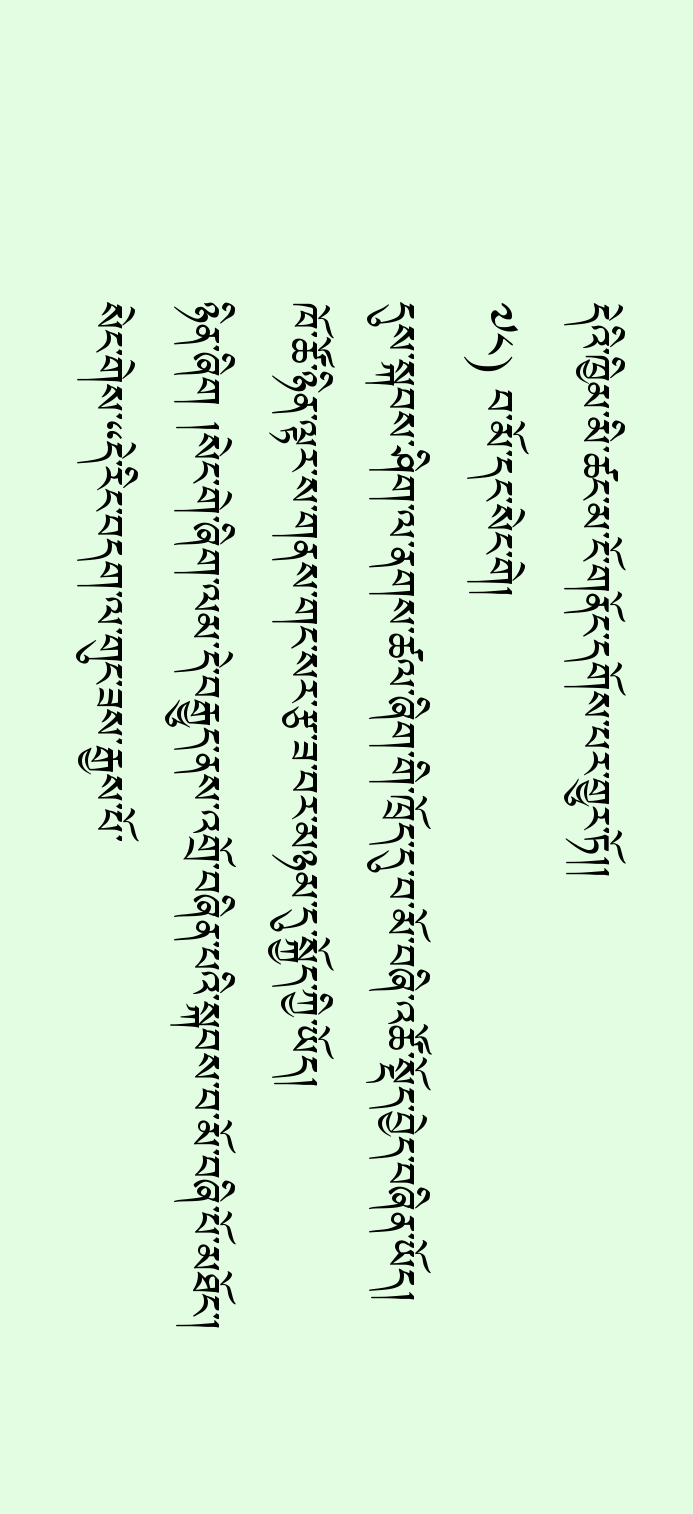དེའི་ཁྱིམ་མི་ཚང་མ་ངོ་གནོང་དགོས་པར་གྱུར་ཏོ།།
༧༨) བ་མོ་དང་སེང་གེ།
དུས་སྐབས་ཤིག་ལ་ནགས་ཚལ་ཞིག་གི་ཁྲོད་དུ་བ་མོ་བཞི་འཚོ་སྡོད་བྱེད་བཞིན་ཡོད།
ཁོ་ཚོ་ཉིན་ལྟར་ས་གནས་གང་སར་རྩ་ཟ་བར་མཉམ་དུ་སྐྱོད་ཀྱི་ཡོད།
ཉིན་ཞིག །སེང་གེ་ཞིག་ལམ་དེ་བརྒྱུད་ནས་འགྲོ་བཞིན་པའི་སྐབས་བ་མོ་བཞི་པོ་མཐོང་།
སེང་གེས་“དེ་རིང་བདག་ལ་གུང་ཟས་རྒྱས་པོ་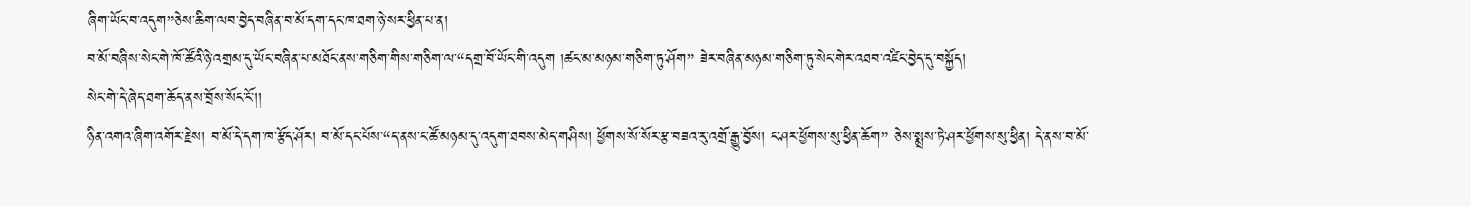ཞིག་ཡོང་བ་འདུག”ཅེས་ཆིག་ལབ་བྱེད་བཞིན་བ་མོ་དག་དང་ཁ་ཐག་ཉེ་སར་ཕྱིན་པ་ན།
བ་མོ་བཞིས་སེང་གེ་ཁོ་ཚོའི་ཉེ་འགྲམ་དུ་ཡོང་བཞིན་པ་མཐོང་ནས་གཅིག་གིས་གཅིག་ལ་“དགྲ་བོ་ཡོང་གི་འདུག །ཚང་མ་མཉམ་གཅིག་ཏུ་ཤོག” ཟེར་བཞིན་མཉམ་གཅིག་ཏུ་སེང་གེར་འཐབ་འཛིང་བྱེད་དུ་བསྐྱོད།
སེང་གེ་དེ་ཞེད་ཐག་ཆོད་ནས་བྲོས་སོང་ངོ་།།
ཉིན་འགའ་ཞིག་འགོར་རྗེས། བ་མོ་དེ་དག་ཁ་རྩོད་ཤོར། བ་མོ་དང་པོས་“ད་ནས་ང་ཚོ་མཉམ་དུ་འདུག་ཐབས་མེད་གཤིས། ཕྱོགས་སོ་སོར་རྩ་བཟའ་རུ་འགྲོ་རྒྱུ་བྱོས། ང་ཤར་ཕྱོགས་སུ་ཕྱིན་ཆོག” ཅེས་སྨྲས་ཏེ་ཤར་ཕྱོགས་སུ་ཕྱིན། དེ་ནས་བ་མོ་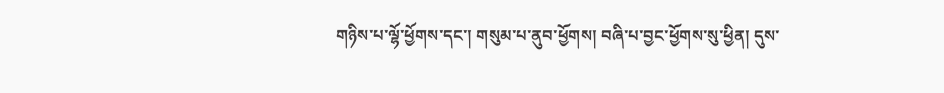གཉིས་པ་ལྷོ་ཕྱོགས་དང་། གསུམ་པ་ནུབ་ཕྱོགས། བཞི་པ་བྱང་ཕྱོགས་སུ་ཕྱིན། དུས་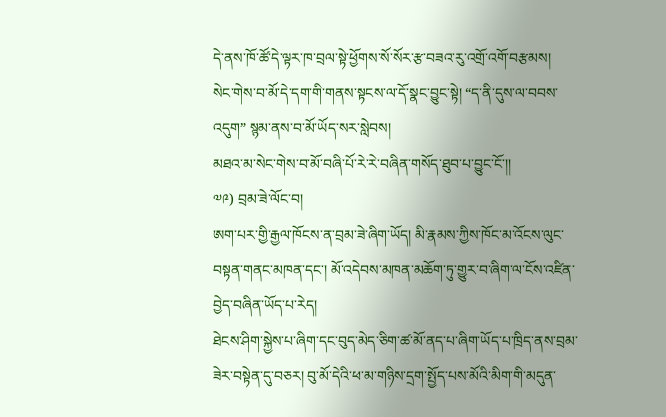དེ་ནས་ཁོ་ཚོ་དེ་ལྟར་ཁ་བྲལ་སྟེ་ཕྱོགས་སོ་སོར་རྩ་བཟའ་རུ་འགྲོ་འགོ་བརྩམས།
སེང་གེས་བ་མོ་དེ་དག་གི་གནས་སྟངས་ལ་དོ་སྣང་བྱུང་སྟེ། “ད་ནི་དུས་ལ་བབས་འདུག” སྙམ་ནས་བ་མོ་ཡོད་སར་སླེབས།
མཐའ་མ་སེང་གེས་བ་མོ་བཞི་པོ་རེ་རེ་བཞིན་གསོད་ཐུབ་པ་བྱུང་ངོ་།།
༧༩) བྲམ་ཟེ་ལོང་བ།
ཨག་པར་གྱི་རྒྱལ་ཁོངས་ན་བྲམ་ཟེ་ཞིག་ཡོད། མི་རྣམས་ཀྱིས་ཁོང་མ་འོངས་ལུང་བསྟན་གནང་མཁན་དང་། མོ་འདེབས་མཁན་མཆོག་ཏུ་གྱུར་བ་ཞིག་ལ་ངོས་འཛིན་བྱེད་བཞིན་ཡོད་པ་རེད།
ཐེངས་ཤིག་སྐྱེས་པ་ཞིག་དང་བུད་མེད་ཅིག་ཚ་མོ་ནད་པ་ཞིག་ཡོད་པ་ཁྲིད་ནས་བྲམ་ཟེར་བསྟེན་དུ་བཅར། བུ་མོ་དེའི་ཕ་མ་གཉིས་དྲག་སྤྱོད་པས་མོའི་མིག་གི་མདུན་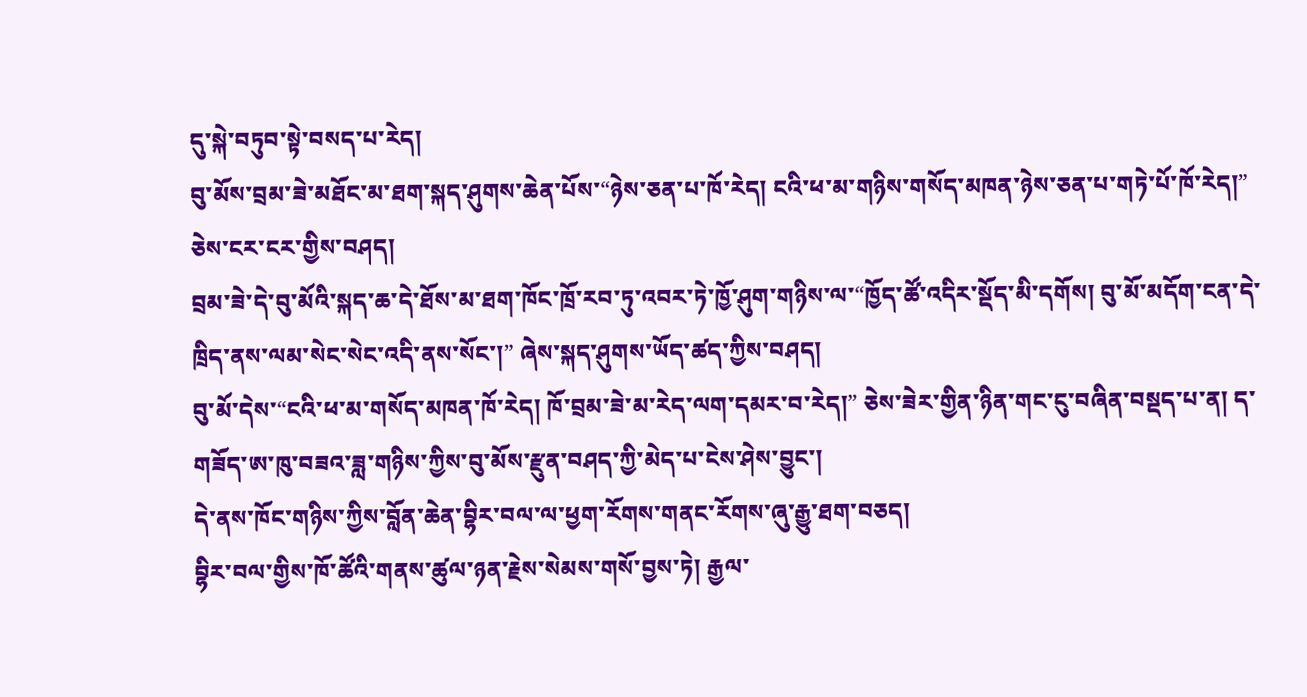དུ་སྐེ་བཏུབ་སྟེ་བསད་པ་རེད།
བུ་མོས་བྲམ་ཟེ་མཐོང་མ་ཐག་སྐད་ཤུགས་ཆེན་པོས་“ཉེས་ཅན་པ་ཁོ་རེད། ངའི་ཕ་མ་གཉིས་གསོད་མཁན་ཉེས་ཅན་པ་གཏེ་པོ་ཁོ་རེད།” ཅེས་ངར་ངར་གྱིས་བཤད།
བྲམ་ཟེ་དེ་བུ་མོའི་སྐད་ཆ་དེ་ཐོས་མ་ཐག་ཁོང་ཁྲོ་རབ་ཏུ་འབར་ཏེ་ཁྱོ་ཤུག་གཉིས་ལ་“ཁྱོད་ཚོ་འདིར་སྡོད་མི་དགོས། བུ་མོ་མདོག་ངན་དེ་ཁྲིད་ནས་ལམ་སེང་སེང་འདི་ནས་སོང་།” ཞེས་སྐད་ཤུགས་ཡོད་ཚད་ཀྱིས་བཤད།
བུ་མོ་དེས་“ངའི་ཕ་མ་གསོད་མཁན་ཁོ་རེད། ཁོ་བྲམ་ཟེ་མ་རེད་ལག་དམར་བ་རེད།” ཅེས་ཟེར་གྱིན་ཉིན་གང་ངུ་བཞིན་བསྡད་པ་ན། ད་གཟོད་ཨ་ཁུ་བཟའ་ཟླ་གཉིས་ཀྱིས་བུ་མོས་རྫུན་བཤད་ཀྱི་མེད་པ་ངེས་ཤེས་བྱུང་།
དེ་ནས་ཁོང་གཉིས་ཀྱིས་བློན་ཆེན་བྷིར་བལ་ལ་ཕྱག་རོགས་གནང་རོགས་ཞུ་རྒྱུ་ཐག་བཅད།
བྷིར་བལ་གྱིས་ཁོ་ཚོའི་གནས་ཚུལ་ཉན་རྗེས་སེམས་གསོ་བྱས་ཏེ། རྒྱལ་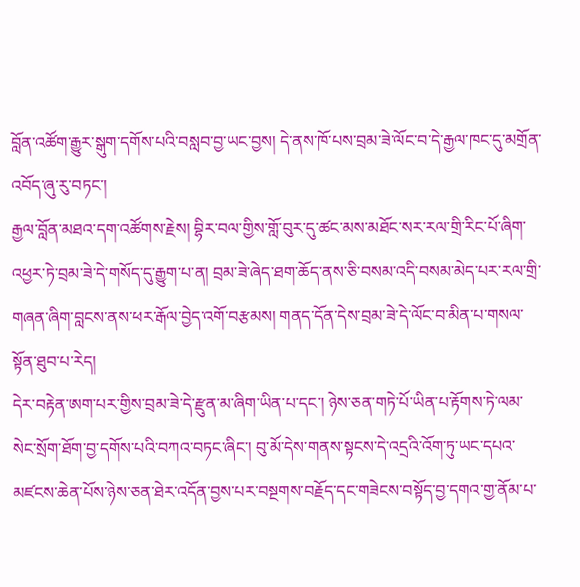བློན་འཚོག་རྒྱུར་སྒུག་དགོས་པའི་བསླབ་བྱ་ཡང་བྱས། དེ་ནས་ཁོ་པས་བྲམ་ཟེ་ལོང་བ་དེ་རྒྱལ་ཁང་དུ་མགྲོན་འབོད་ཞུ་རུ་བཏང་།
རྒྱལ་བློན་མཐའ་དག་འཚོགས་རྗེས། བྷིར་བལ་གྱིས་གློ་བུར་དུ་ཚང་མས་མཐོང་སར་རལ་གྲི་རིང་པོ་ཞིག་འཕྱར་ཏེ་བྲམ་ཟེ་དེ་གསོད་དུ་རྒྱུག་པ་ན། བྲམ་ཟེ་ཞེད་ཐག་ཆོད་ནས་ཅི་བསམ་འདི་བསམ་མེད་པར་རལ་གྲི་གཞན་ཞིག་བླངས་ནས་ཕར་རྒོལ་བྱེད་འགོ་བརྩམས། གནད་དོན་དེས་བྲམ་ཟེ་དེ་ལོང་བ་མིན་པ་གསལ་སྟོན་ཐུབ་པ་རེད།
དེར་བརྟེན་ཨག་པར་གྱིས་བྲམ་ཟེ་དེ་རྫུན་མ་ཞིག་ཡིན་པ་དང་། ཉེས་ཅན་གཏེ་པོ་ཡིན་པ་རྟོགས་ཏེ་ལམ་སེང་སྲོག་ཐོག་བྱ་དགོས་པའི་བཀའ་བཏང་ཞིང་། བུ་མོ་དེས་གནས་སྟངས་དེ་འདྲའི་འོག་ཏུ་ཡང་དཔའ་མཛངས་ཆེན་པོས་ཉེས་ཅན་ཐེར་འདོན་བྱས་པར་བསྔགས་བརྗོད་དང་གཟེངས་བསྟོད་བྱ་དགའ་གྱ་ནོམ་པ་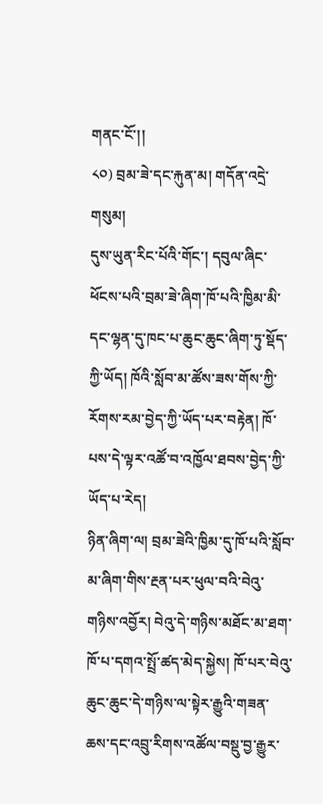གནང་ངོ་།།
༨༠) བྲམ་ཟེ་དང་རྐུན་མ། གདོན་འདྲེ་གསུམ།
དུས་ཡུན་རིང་པོའི་གོང་། དབུལ་ཞིང་ཕོངས་པའི་བྲམ་ཟེ་ཞིག་ཁོ་པའི་ཁྱིམ་མི་དང་ལྷན་དུ་ཁང་པ་ཆུང་ཆུང་ཞིག་ཏུ་སྡོད་ཀྱི་ཡོད། ཁོའི་སློབ་མ་ཚོས་ཟས་གོས་ཀྱི་རོགས་རམ་བྱེད་ཀྱི་ཡོད་པར་བརྟེན། ཁོ་པས་དེ་ལྟར་འཚོ་བ་འཁྱོལ་ཐབས་བྱེད་ཀྱི་ཡོད་པ་རེད།
ཉིན་ཞིག་ལ། བྲམ་ཟེའི་ཁྱིམ་དུ་ཁོ་པའི་སློབ་མ་ཞིག་གིས་རྔན་པར་ཕུལ་བའི་བེའུ་གཉིས་འབྱོར། བེའུ་དེ་གཉིས་མཐོང་མ་ཐག་ཁོ་པ་དགའ་སྤྲོ་ཚད་མེད་སྐྱེས། ཁོ་པར་བེའུ་ཆུང་ཆུང་དེ་གཉིས་ལ་སྟེར་རྒྱུའི་གཟན་ཆས་དང་འབྲུ་རིགས་འཚོལ་བསྡུ་བྱ་རྒྱུར་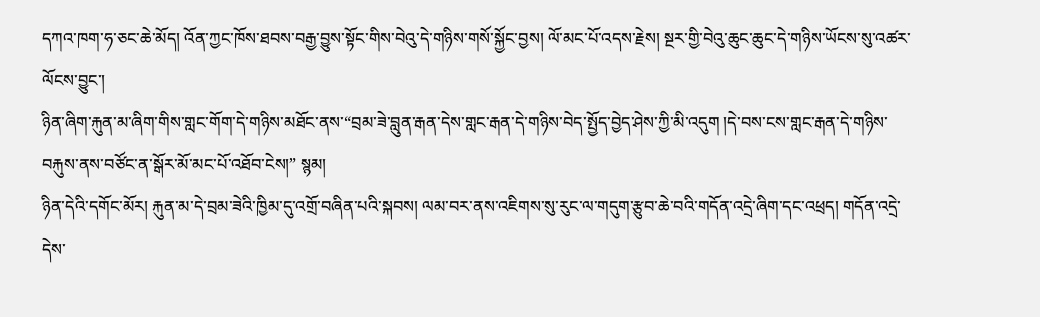དཀའ་ཁག་ཧ་ཅང་ཆེ་མོད། འོན་ཀྱང་ཁོས་ཐབས་བརྒྱ་བྱུས་སྟོང་གིས་བེའུ་དེ་གཉིས་གསོ་སྐྱོང་བྱས། ལོ་མང་པོ་འདས་རྗེས། སྔར་གྱི་བེའུ་ཆུང་ཆུང་དེ་གཉིས་ཡོངས་སུ་འཚར་ལོངས་བྱུང་།
ཉིན་ཞིག་རྐུན་མ་ཞིག་གིས་གླང་གོག་དེ་གཉིས་མཐོང་ནས་“བྲམ་ཟེ་བླུན་རྒན་དེས་གླང་རྒན་དེ་གཉིས་བེད་སྤྱོད་བྱེད་ཤེས་ཀྱི་མི་འདུག །དེ་བས་ངས་གླང་རྒན་དེ་གཉིས་བརྐུས་ནས་བཙོང་ན་སྒོར་མོ་མང་པོ་འཐོབ་ངེས།” སྙམ།
ཉིན་དེའི་དགོང་མོར། རྐུན་མ་དེ་བྲམ་ཟེའི་ཁྱིམ་དུ་འགྲོ་བཞིན་པའི་སྐབས། ལམ་བར་ནས་འཇིགས་སུ་རུང་ལ་གདུག་རྩུབ་ཆེ་བའི་གདོན་འདྲེ་ཞིག་དང་འཕྲད། གདོན་འདྲེ་དེས་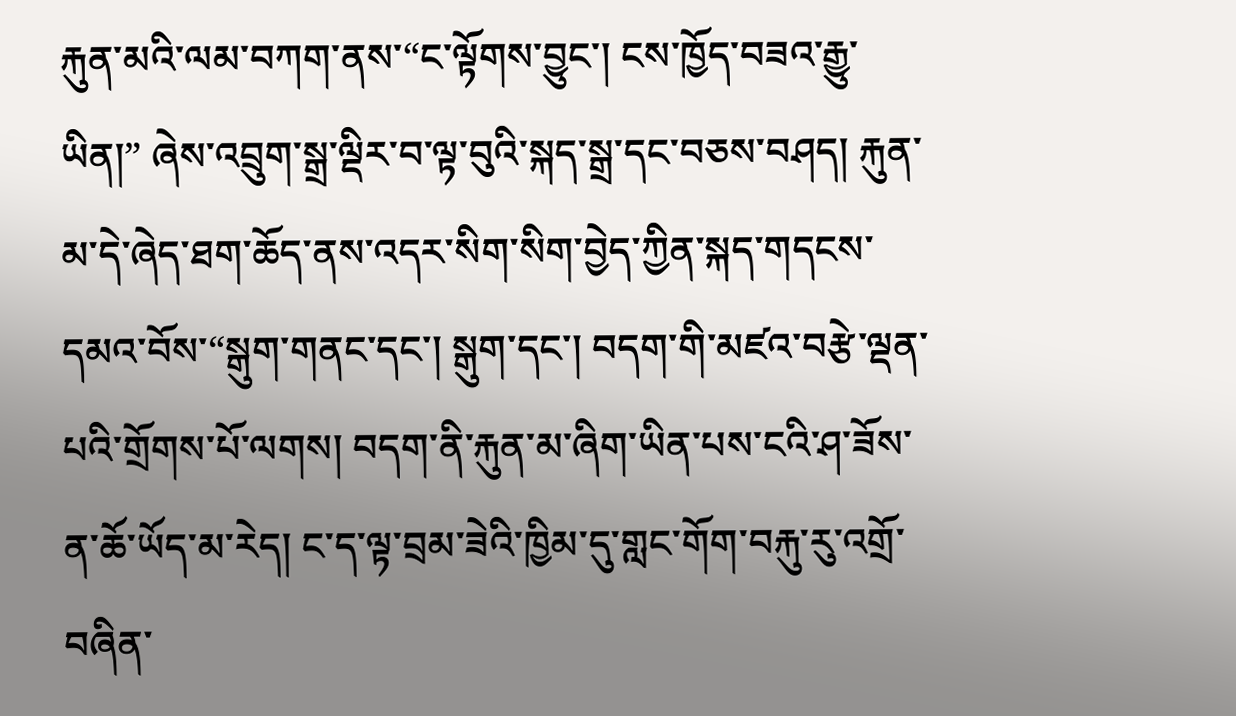རྐུན་མའི་ལམ་བཀག་ནས་“ང་ལྟོགས་བྱུང་། ངས་ཁྱོད་བཟའ་རྒྱུ་ཡིན།” ཞེས་འབྲུག་སྒྲ་ལྡིར་བ་ལྟ་བུའི་སྐད་སྒྲ་དང་བཅས་བཤད། རྐུན་མ་དེ་ཞེད་ཐག་ཆོད་ནས་འདར་སིག་སིག་བྱེད་ཀྱིན་སྐད་གདངས་དམའ་བོས་“སྒུག་གནང་དང་། སྒུག་དང་། བདག་གི་མཛའ་བརྩེ་ལྡན་པའི་གྲོགས་པོ་ལགས། བདག་ནི་རྐུན་མ་ཞིག་ཡིན་པས་ངའི་ཤ་ཟོས་ན་ཆོ་ཡོད་མ་རེད། ང་ད་ལྟ་བྲམ་ཟེའི་ཁྱིམ་དུ་གླང་གོག་བརྐུ་རུ་འགྲོ་བཞིན་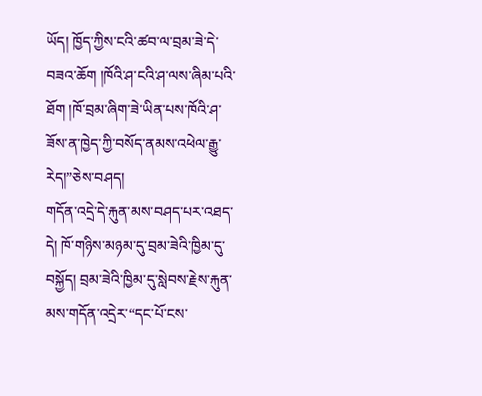ཡོད། ཁྱོད་ཀྱིས་ངའི་ཚབ་ལ་བྲམ་ཟེ་དེ་བཟའ་ཆོག །ཁོའི་ཤ་ངའི་ཤ་ལས་ཞིམ་པའི་ཐོག །ཁོ་བྲམ་ཞིག་ཟེ་ཡིན་པས་ཁོའི་ཤ་ཟོས་ན་ཁྱེད་ཀྱི་བསོད་ནམས་འཕེལ་རྒྱུ་རེད།”ཅེས་བཤད།
གདོན་འདྲེ་དེ་རྐུན་མས་བཤད་པར་འཐད་དེ། ཁོ་གཉིས་མཉམ་དུ་བྲམ་ཟེའི་ཁྱིམ་དུ་བསྐྱོད། བྲམ་ཟེའི་ཁྱིམ་དུ་སླེབས་རྗེས་རྐུན་མས་གདོན་འདྲེར་“དང་པོ་ངས་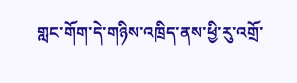གླང་གོག་དེ་གཉིས་འཁྲིད་ནས་ཕྱི་རུ་འགྲོ་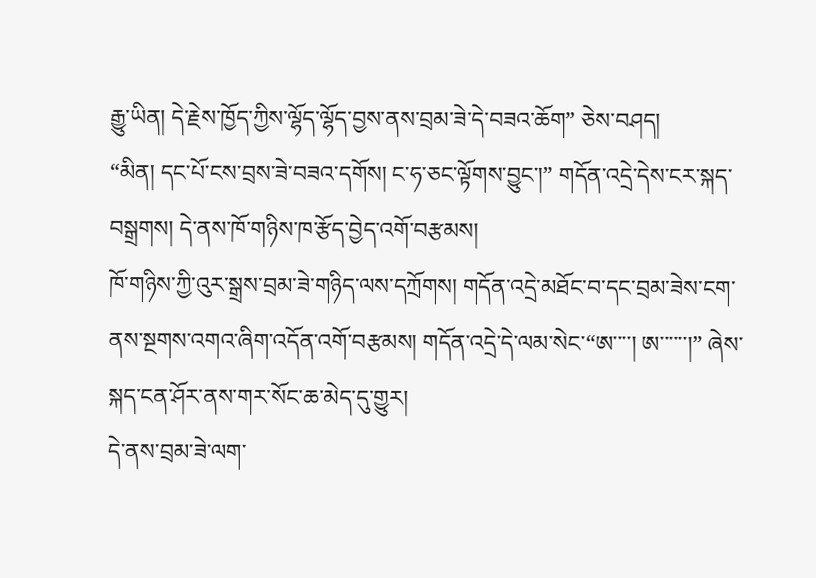རྒྱུ་ཡིན། དེ་རྗེས་ཁྱོད་ཀྱིས་ལྷོད་ལྷོད་བྱས་ནས་བྲམ་ཟེ་དེ་བཟའ་ཆོག” ཅེས་བཤད།
“མིན། དང་པོ་ངས་བྲས་ཟེ་བཟའ་དགོས། ང་ཧ་ཅང་ལྟོགས་བྱུང་།” གདོན་འདྲེ་དེས་ངར་སྐད་བསྒྲགས། དེ་ནས་ཁོ་གཉིས་ཁ་རྩོད་བྱེད་འགོ་བརྩམས།
ཁོ་གཉིས་ཀྱི་འུར་སྒྲས་བྲམ་ཟེ་གཉིད་ལས་དཀྲོགས། གདོན་འདྲེ་མཐོང་བ་དང་བྲམ་ཟེས་ངག་ནས་སྔགས་འགའ་ཞིག་འདོན་འགོ་བརྩམས། གདོན་འདྲེ་དེ་ལམ་སེང་“ཨ་་་་། ཨ་་་་་་།” ཞེས་སྐད་ངན་ཤོར་ནས་གར་སོང་ཆ་མེད་དུ་གྱུར།
དེ་ནས་བྲམ་ཟེ་ལག་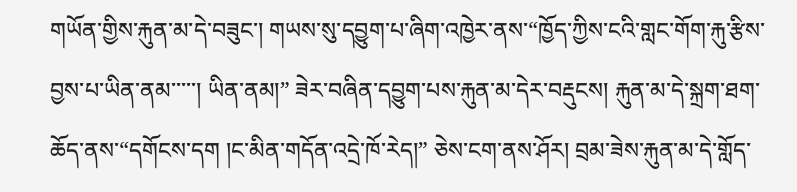གཡོན་གྱིས་རྐུན་མ་དེ་བཟུང་། གཡས་སུ་དབྱུག་པ་ཞིག་འཁྱེར་ནས་“ཁྱོད་ཀྱིས་ངའི་གླང་གོག་རྐུ་རྩིས་བྱས་པ་ཡིན་ནམ་་་་་། ཡིན་ནམ།” ཟེར་བཞིན་དབྱུག་པས་རྐུན་མ་དེར་བརྡུངས། རྐུན་མ་དེ་སྐྲག་ཐག་ཆོད་ནས་“དགོངས་དག །ང་མིན་གདོན་འདྲེ་ཁོ་རེད།” ཅེས་ངག་ནས་ཤོར། བྲམ་ཟེས་རྐུན་མ་དེ་གློད་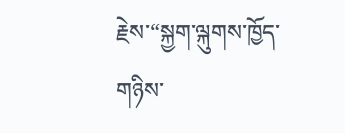རྗེས་“སྐྱག་ལྐུགས་ཁྱོད་གཉིས་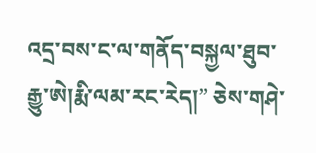འདྲ་བས་ང་ལ་གནོད་བསྐྱལ་ཐུབ་རྒྱུ་ཨེ།རྨི་ལམ་རང་རེད།” ཅེས་གཤེ་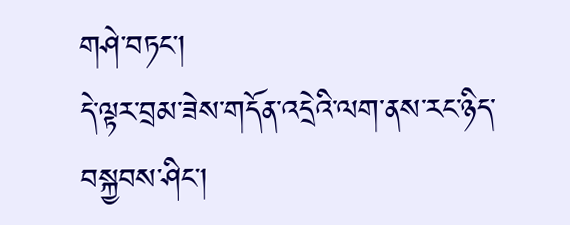གཤེ་བཏང་།
དེ་ལྟར་བྲམ་ཟེས་གདོན་འདྲེའི་ལག་ནས་རང་ཉིད་བསྐྱབས་ཤིང་།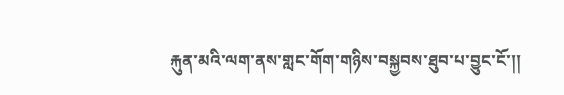རྐུན་མའི་ལག་ནས་གླང་གོག་གཉིས་བསྐྱབས་ཐུབ་པ་བྱུང་ངོ་།།